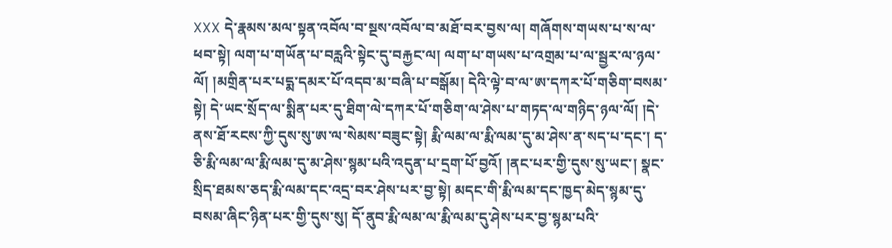XXX དེ་རྣམས་མལ་སྟན་འབོལ་བ་སྔས་འབོལ་བ་མཐོ་བར་བྱས་ལ། གཞོགས་གཡས་པ་ས་ལ་ཕབ་སྟེ། ལག་པ་གཡོན་པ་བརླའི་སྟེང་དུ་བརྐྱང་ལ། ལག་པ་གཡས་པ་འགྲམ་པ་ལ་སྦྱར་ལ་ཉལ་ལོ། །མགྲིན་པར་པདྨ་དམར་པོ་འདབ་མ་བཞི་པ་བསྒོམ། དེའི་ལྟེ་བ་ལ་ཨ་དཀར་པོ་གཅིག་བསམ་སྟེ། དེ་ཡང་སྲོད་ལ་སྨིན་པར་དུ་ཐིག་ལེ་དཀར་པོ་གཅིག་ལ་ཤེས་པ་གཏད་ལ་གཉིད་ཉལ་ལོ། །དེ་ནས་ཐོ་རངས་ཀྱི་དུས་སུ་ཨ་ལ་སེམས་བཟུང་སྟེ། རྨི་ལམ་ལ་རྨི་ལམ་དུ་མ་ཤེས་ན་སད་པ་དང་། ད་ཅི་རྨི་ལམ་ལ་རྨི་ལམ་དུ་མ་ཤེས་སྙམ་པའི་འདུན་པ་དྲག་པོ་བྱའོ། །ནང་པར་གྱི་དུས་སུ་ཡང་། སྣང་སྲིད་ཐམས་ཅད་རྨི་ལམ་དང་འདྲ་བར་ཤེས་པར་བྱ་སྟེ། མདང་གི་རྨི་ལམ་དང་ཁྱད་མེད་སྙམ་དུ་བསམ་ཞིང་ཉིན་པར་གྱི་དུས་སུ། དོ་ནུབ་རྨི་ལམ་ལ་རྨི་ལམ་དུ་ཤེས་པར་བྱ་སྙམ་པའི་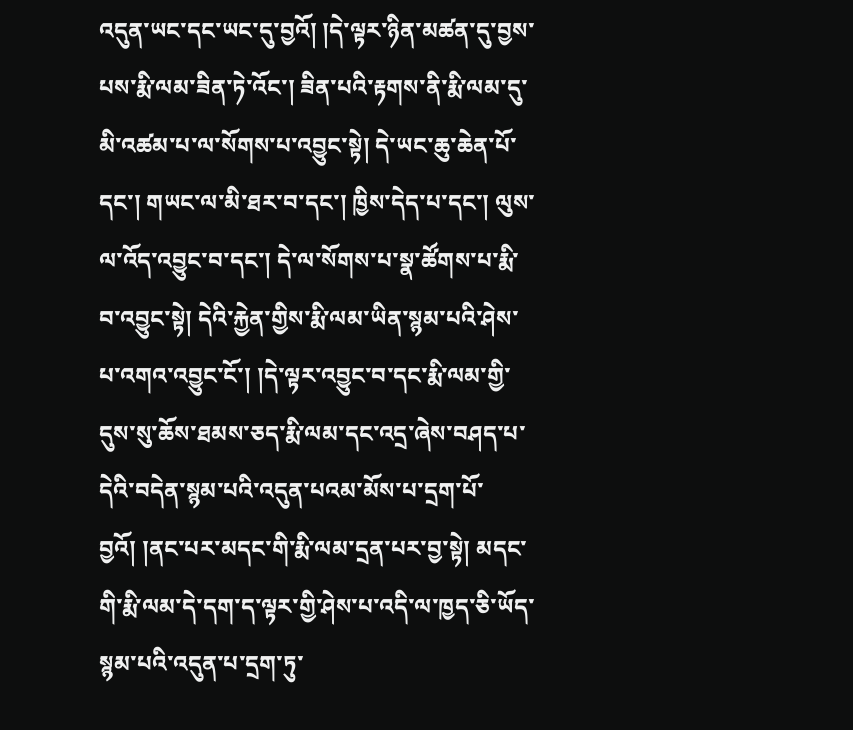འདུན་ཡང་དང་ཡང་དུ་བྱའོ། །དེ་ལྟར་ཉིན་མཚན་དུ་བྱས་པས་རྨི་ལམ་ཟིན་ཏེ་འོང་། ཟིན་པའི་རྟགས་ནི་རྨི་ལམ་དུ་མི་འཚམ་པ་ལ་སོགས་པ་འབྱུང་སྟེ། དེ་ཡང་ཆུ་ཆེན་པོ་དང་། གཡང་ལ་མི་ཐར་བ་དང་། ཁྱིས་དེད་པ་དང་། ལུས་ལ་འོད་འབྱུང་བ་དང་། དེ་ལ་སོགས་པ་སྣ་ཚོགས་པ་རྨི་བ་འབྱུང་སྟེ། དེའི་རྐྱེན་གྱིས་རྨི་ལམ་ཡིན་སྙམ་པའི་ཤེས་པ་འགའ་འབྱུང་ངོ་། །དེ་ལྟར་འབྱུང་བ་དང་རྨི་ལམ་གྱི་དུས་སུ་ཆོས་ཐམས་ཅད་རྨི་ལམ་དང་འདྲ་ཞེས་བཤད་པ་དེའི་བདེན་སྙམ་པའི་འདུན་པའམ་མོས་པ་དྲག་པོ་བྱའོ། །ནང་པར་མདང་གི་རྨི་ལམ་དྲན་པར་བྱ་སྟེ། མདང་གི་རྨི་ལམ་དེ་དག་ད་ལྟར་གྱི་ཤེས་པ་འདི་ལ་ཁྱད་ཅི་ཡོད་སྙམ་པའི་འདུན་པ་དྲག་ཏུ་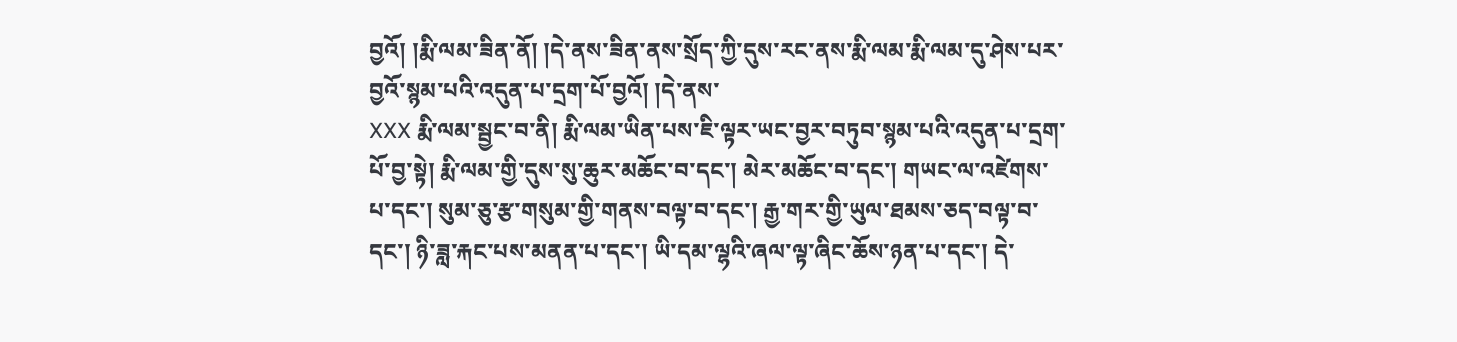བྱའོ། །རྨི་ལམ་ཟིན་ནོ། །དེ་ནས་ཟིན་ནས་སྲོད་ཀྱི་དུས་རང་ནས་རྨི་ལམ་རྨི་ལམ་དུ་ཤེས་པར་བྱའོ་སྙམ་པའི་འདུན་པ་དྲག་པོ་བྱའོ། །དེ་ནས་
XXX རྨི་ལམ་སྦྱང་བ་ནི། རྨི་ལམ་ཡིན་པས་ཇི་ལྟར་ཡང་བྱར་བཏུབ་སྙམ་པའི་འདུན་པ་དྲག་པོ་བྱ་སྟེ། རྨི་ལམ་གྱི་དུས་སུ་ཆུར་མཆོང་བ་དང་། མེར་མཆོང་བ་དང་། གཡང་ལ་འཛེགས་པ་དང་། སུམ་ཅུ་རྩ་གསུམ་གྱི་གནས་བལྟ་བ་དང་། རྒྱ་གར་གྱི་ཡུལ་ཐམས་ཅད་བལྟ་བ་དང་། ཉི་ཟླ་རྐང་པས་མནན་པ་དང་། ཡི་དམ་ལྷའི་ཞལ་ལྟ་ཞིང་ཆོས་ཉན་པ་དང་། དེ་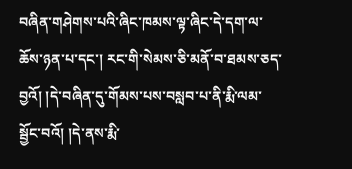བཞིན་གཤེགས་པའི་ཞིང་ཁམས་ལྟ་ཞིང་དེ་དག་ལ་ཆོས་ཉན་པ་དང་། རང་གི་སེམས་ཅི་མནོ་བ་ཐམས་ཅད་བྱའོ། །དེ་བཞིན་དུ་གོམས་པས་བསླབ་པ་ནི་རྨི་ལམ་སྦྱོང་བའོ། །དེ་ནས་རྨི་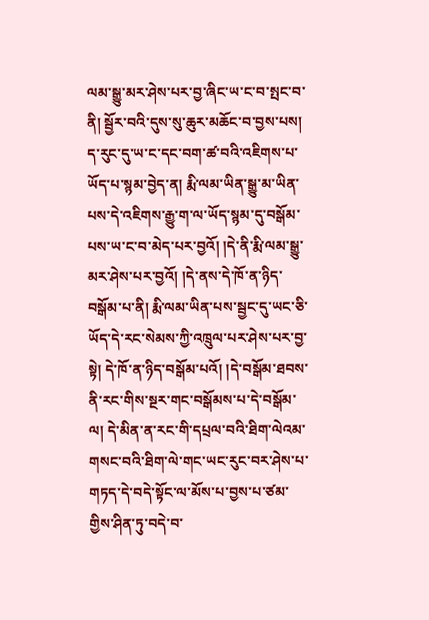ལམ་སྒྱུ་མར་ཤེས་པར་བྱ་ཞིང་ཡ་ང་བ་སྤང་བ་ནི། སྦྱོར་བའི་དུས་སུ་ཆུར་མཆོང་བ་བྱས་པས། ད་རུང་དུ་ཡ་ང་དང་བག་ཚ་བའི་འཇིགས་པ་ཡོད་པ་སྙམ་བྱེད་ན། རྨི་ལམ་ཡིན་སྒྱུ་མ་ཡིན་པས་དེ་འཇིགས་རྒྱུ་ག་ལ་ཡོད་སྙམ་དུ་བསྒོམ་པས་ཡ་ང་བ་མེད་པར་བྱའོ། །དེ་ནི་རྨི་ལམ་སྒྱུ་མར་ཤེས་པར་བྱའོ། །དེ་ནས་དེ་ཁོ་ན་ཉིད་བསྒོམ་པ་ནི། རྨི་ལམ་ཡིན་པས་སྦྱང་དུ་ཡང་ཅི་ཡོད་དེ་རང་སེམས་ཀྱི་འཁྲུལ་པར་ཤེས་པར་བྱ་སྟེ། དེ་ཁོ་ན་ཉིད་བསྒོམ་པའོ། །དེ་བསྒོམ་ཐབས་ནི་རང་གིས་སྔར་གང་བསྒོམས་པ་དེ་བསྒོམ་ལ། དེ་མིན་ན་རང་གི་དཔྲལ་བའི་ཐིག་ལེའམ་གསང་བའི་ཐིག་ལེ་གང་ཡང་རུང་བར་ཤེས་པ་གཏད་དེ་བདེ་སྟོང་ལ་མོས་པ་བྱས་པ་ཙམ་གྱིས་ཤིན་ཏུ་བདེ་བ་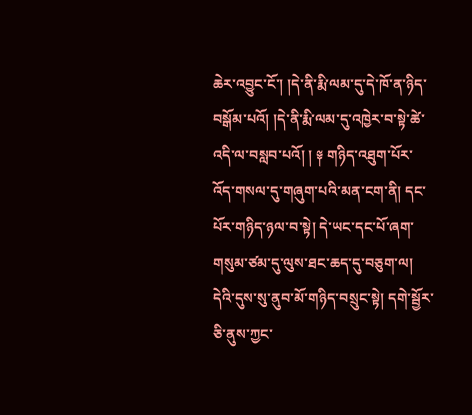ཆེར་འབྱུང་ངོ་། །དེ་ནི་རྨི་ལམ་དུ་དེ་ཁོ་ན་ཉིད་བསྒོམ་པའོ། །དེ་ནི་རྨི་ལམ་དུ་འཁྱེར་བ་སྟེ་ཚེ་འདི་ལ་བསླབ་པའོ། ། ༈ གཉིད་འཐུག་པོར་འོད་གསལ་དུ་གཞུག་པའི་མན་ངག་ནི། དང་པོར་གཉིད་ཉལ་བ་སྟེ། དེ་ཡང་དང་པོ་ཞག་གསུམ་ཙམ་དུ་ལུས་ཐང་ཆད་དུ་བཅུག་ལ། དེའི་དུས་སུ་ནུབ་མོ་གཉིད་བསྲུང་སྟེ། དགེ་སྦྱོར་ཅི་ནུས་ཀྱང་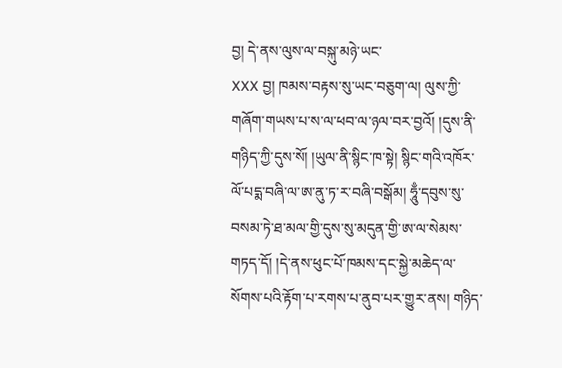བྱ། དེ་ནས་ལུས་ལ་བསྐུ་མཉེ་ཡང་
XXX བྱ། ཁམས་བརྟས་སུ་ཡང་བཅུག་ལ། ལུས་ཀྱི་གཞོག་གཡས་པ་ས་ལ་ཕབ་ལ་ཉལ་བར་བྱའོ། །དུས་ནི་གཉིད་ཀྱི་དུས་སོ། །ཡུལ་ནི་སྙིང་ཁ་སྟེ། སྙིང་གའི་འཁོར་ལོ་པདྨ་བཞི་ལ་ཨ་ནུ་ཏ་ར་བཞི་བསྒོམ། ཧཱུྃ་དབུས་སུ་བསམ་ཏེ་ཐ་མལ་གྱི་དུས་སུ་མདུན་གྱི་ཨ་ལ་སེམས་གཏད་དོ། །དེ་ནས་ཕུང་པོ་ཁམས་དང་སྐྱེ་མཆེད་ལ་སོགས་པའི་རྟོག་པ་རགས་པ་ནུབ་པར་གྱུར་ནས། གཉིད་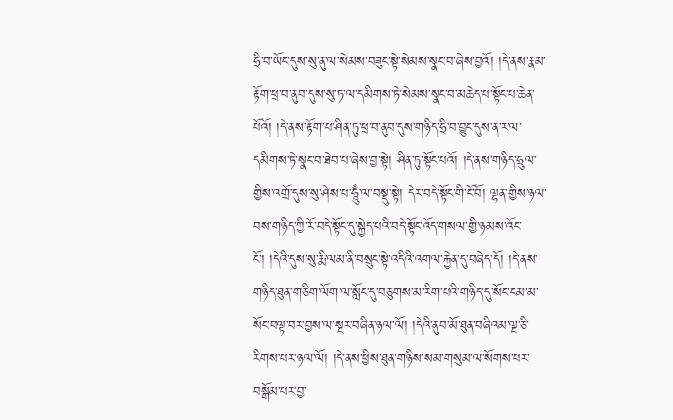ཧྲི་བ་ཡོང་དུས་སུ་ནུ་ལ་སེམས་བཟུང་སྟེ་སེམས་སྣང་བ་ཞེས་བྱའོ། །དེ་ནས་རྣམ་རྟོག་ཕྲ་བ་ནུབ་དུས་སུ་ཏ་ལ་དམིགས་ཏེ་སེམས་སྣང་བ་མཆེད་པ་སྟོང་པ་ཆེན་པོའོ། །དེ་ནས་རྟོག་པ་ཤིན་ཏུ་ཕྲ་བ་ནུབ་དུས་གཉིད་ཧྲི་བ་བྱུང་དུས་ན་ར་ལ་དམིགས་ཏེ་སྣང་བ་ཐེབ་པ་ཞེས་བྱ་སྟེ། ཤིན་ཏུ་སྟོང་པའོ། །དེ་ནས་གཉིད་ཧྲུལ་གྱིས་འགྲོ་དུས་སུ་ཤེས་པ་ཧཱུྃ་ལ་བསྡུ་སྟེ། དེར་བདེ་སྟོང་གི་ངོ་བོ། ལྷན་གྱིས་ཉལ་བས་གཉིད་ཀྱི་རོ་བདེ་སྟོང་དུ་སྐྱེད་པའི་བདེ་སྟོང་འོད་གསལ་གྱི་ཉམས་འོང་ངོ་། །དེའི་དུས་སུ་རྨི་ལམ་ནི་བསྲུང་སྟེ་འདིའི་འགལ་རྐྱེན་དུ་བཞེད་དོ། །དེ་ནས་གཉིད་ཐུན་གཅིག་ལོག་ལ་སློང་དུ་བཅུགས་མ་རིག་པའི་གཉིད་དུ་སོང་ངམ་མ་སོང་བལྟ་བར་བྱས་ལ་སྔར་བཞིན་ཉལ་ལོ། །དེའི་ནུབ་མོ་ཐུན་བཞིའམ་ལྔ་ཅི་རིགས་པར་ཉལ་ལོ། །དེ་ནས་ཕྱིས་ཐུན་གཉིས་སམ་གསུམ་ལ་སོགས་པར་བསྒོམ་པར་བྱ་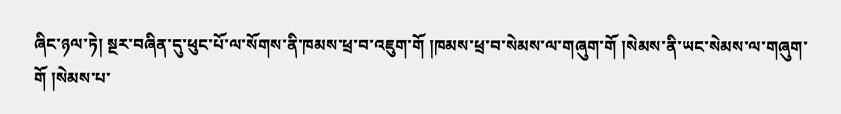ཞིང་ཉལ་ཏེ། སྔར་བཞིན་དུ་ཕུང་པོ་ལ་སོགས་ནི་ཁམས་ཕྲ་བ་འཇུག་གོ །ཁམས་ཕྲ་བ་སེམས་ལ་གཞུག་གོ །སེམས་ནི་ཡང་སེམས་ལ་གཞུག་གོ །སེམས་པ་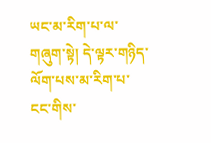ཡང་མ་རིག་པ་ལ་གཞུག་སྟེ། དེ་ལྟར་གཉིད་ལོག་པས་མ་རིག་པ་ངང་གིས་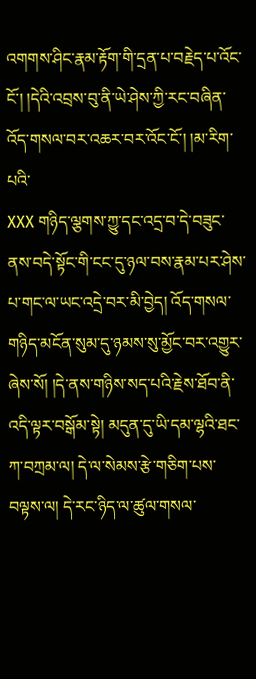འགགས་ཤིང་རྣམ་རྟོག་གི་དྲན་པ་བརྗེད་པ་འོང་ངོ་། །དེའི་འབྲས་བུ་ནི་ཡེ་ཤེས་ཀྱི་རང་བཞིན་འོད་གསལ་བར་འཆར་བར་འོང་ངོ་། །མ་རིག་པའི་
XXX གཉིད་ལྕགས་ཀྱུ་དང་འདྲ་བ་དེ་བཟུང་ནས་བདེ་སྟོང་གི་ངང་དུ་ཉལ་བས་རྣམ་པར་ཤེས་པ་གང་ལ་ཡང་འདྲེ་བར་མི་བྱེད། འོད་གསལ་གཉིད་མངོན་སུམ་དུ་ཉམས་སུ་མྱོང་བར་འགྱུར་ཞེས་སོ། །དེ་ནས་གཉིས་སད་པའི་རྗེས་ཐོབ་ནི་འདི་ལྟར་བསྒོམ་སྟེ། མདུན་དུ་ཡི་དམ་ལྷའི་ཐང་ཀ་བཀྲམ་ལ། དེ་ལ་སེམས་རྩེ་གཅིག་པས་བལྟས་ལ། དེ་རང་ཉིད་ལ་ཚུལ་གསལ་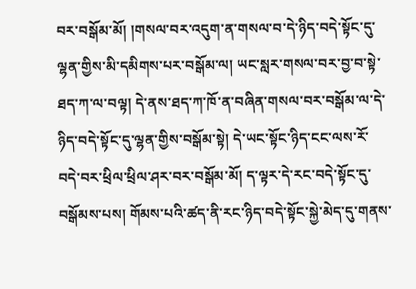བར་བསྒོམ་མོ། །གསལ་བར་འདུག་ན་གསལ་བ་དེ་ཉིད་བདེ་སྟོང་དུ་ལྷན་གྱིས་མི་དམིགས་པར་བསྒོམ་ལ། ཡང་སླར་གསལ་བར་བྱ་བ་སྟེ་ཐད་ཀ་ལ་བལྟ། དེ་ནས་ཐད་ཀ་ཁོ་ན་བཞིན་གསལ་བར་བསྒོམ་ལ་དེ་ཉིད་བདེ་སྟོང་དུ་ལྷན་གྱིས་བསྒོམ་སྟེ། དེ་ཡང་སྟོང་ཉིད་ངང་ལས་རོ་བདེ་བར་ཕྲིལ་ཕྲིལ་ཤར་བར་བསྒོམ་མོ། ད་ལྟར་དེ་རང་བདེ་སྟོང་དུ་བསྒོམས་པས། གོམས་པའི་ཚད་ནི་རང་ཉིད་བདེ་སྟོང་སྐྱེ་མེད་དུ་གནས་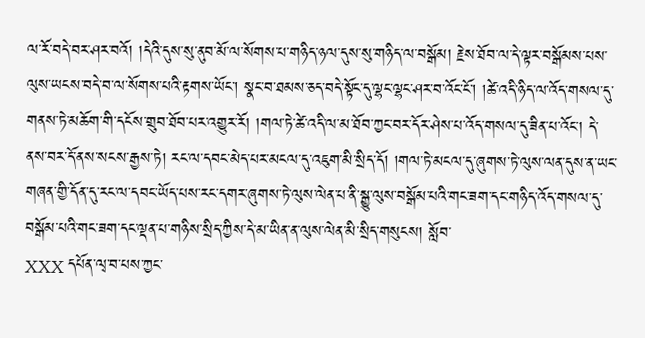ལ་རོ་བདེ་བར་ཤར་བའོ། །དེའི་དུས་སུ་ནུབ་མོ་ལ་སོགས་པ་གཉིད་ཉལ་དུས་སུ་གཉིད་ལ་བསྒོམ། རྗེས་ཐོབ་ལ་དེ་ལྟར་བསྒོམས་པས་ལུས་ཡངས་བདེ་བ་ལ་སོགས་པའི་རྟགས་ཡོང་། སྣང་བ་ཐམས་ཅད་བདེ་སྟོང་དུ་ལྷང་ལྷང་ཤར་བ་འོང་ངོ་། །ཚེ་འདི་ཉིད་ལ་འོད་གསལ་དུ་གནས་ཏེ་མཆོག་གི་དངོས་གྲུབ་ཐོབ་པར་འགྱུར་རོ། །གལ་ཏེ་ཚེ་འདི་ལ་མ་ཐོབ་ཀྱང་བར་དོར་ཤེས་པ་འོད་གསལ་དུ་ཟིན་པ་འོང་། དེ་ནས་བར་དོ་ནས་སངས་རྒྱས་ཏེ། རང་ལ་དབང་མེད་པར་མངལ་དུ་འཇུག་མི་སྲིད་དོ། །གལ་ཏེ་མངལ་དུ་ཞུགས་ཏེ་ལུས་ལན་དུས་ན་ཡང་གཞན་གྱི་དོན་དུ་རང་ལ་དབང་ཡོད་པས་རང་དགར་ཞུགས་ཏེ་ལུས་ལེན་པ་ནི་སྒྱུ་ལུས་བསྒོམ་པའི་གང་ཟག་དང་གཉིད་འོད་གསལ་དུ་བསྒོམ་པའི་གང་ཟག་དང་ལྡན་པ་གཉིས་སྲིད་ཀྱིས་དེ་མ་ཡིན་ན་ལུས་ལེན་མི་སྲིད་གསུངས། སློབ་
XXX དཔོན་ལྭ་བ་པས་ཀྱང་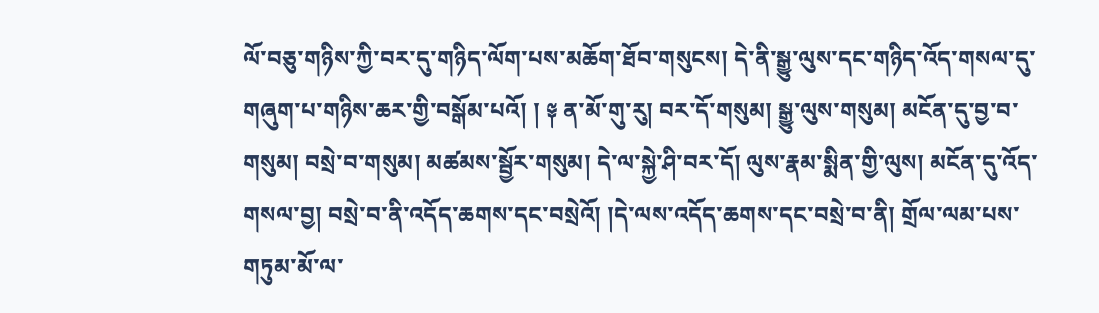ལོ་བཅུ་གཉིས་ཀྱི་བར་དུ་གཉིད་ལོག་པས་མཆོག་ཐོབ་གསུངས། དེ་ནི་སྒྱུ་ལུས་དང་གཉིད་འོད་གསལ་དུ་གཞུག་པ་གཉིས་ཆར་གྱི་བསྒོམ་པའོ། ། ༈ ན་མོ་གུ་རུ། བར་དོ་གསུམ། སྒྱུ་ལུས་གསུམ། མངོན་དུ་བྱ་བ་གསུམ། བསྲེ་བ་གསུམ། མཚམས་སྦྱོར་གསུམ། དེ་ལ་སྐྱེ་ཤི་བར་དོ། ལུས་རྣམ་སྨིན་གྱི་ལུས། མངོན་དུ་འོད་གསལ་བྱ། བསྲེ་བ་ནི་འདོད་ཆགས་དང་བསྲེའོ། །དེ་ལས་འདོད་ཆགས་དང་བསྲེ་བ་ནི། གྲོལ་ལམ་པས་གཏུམ་མོ་ལ་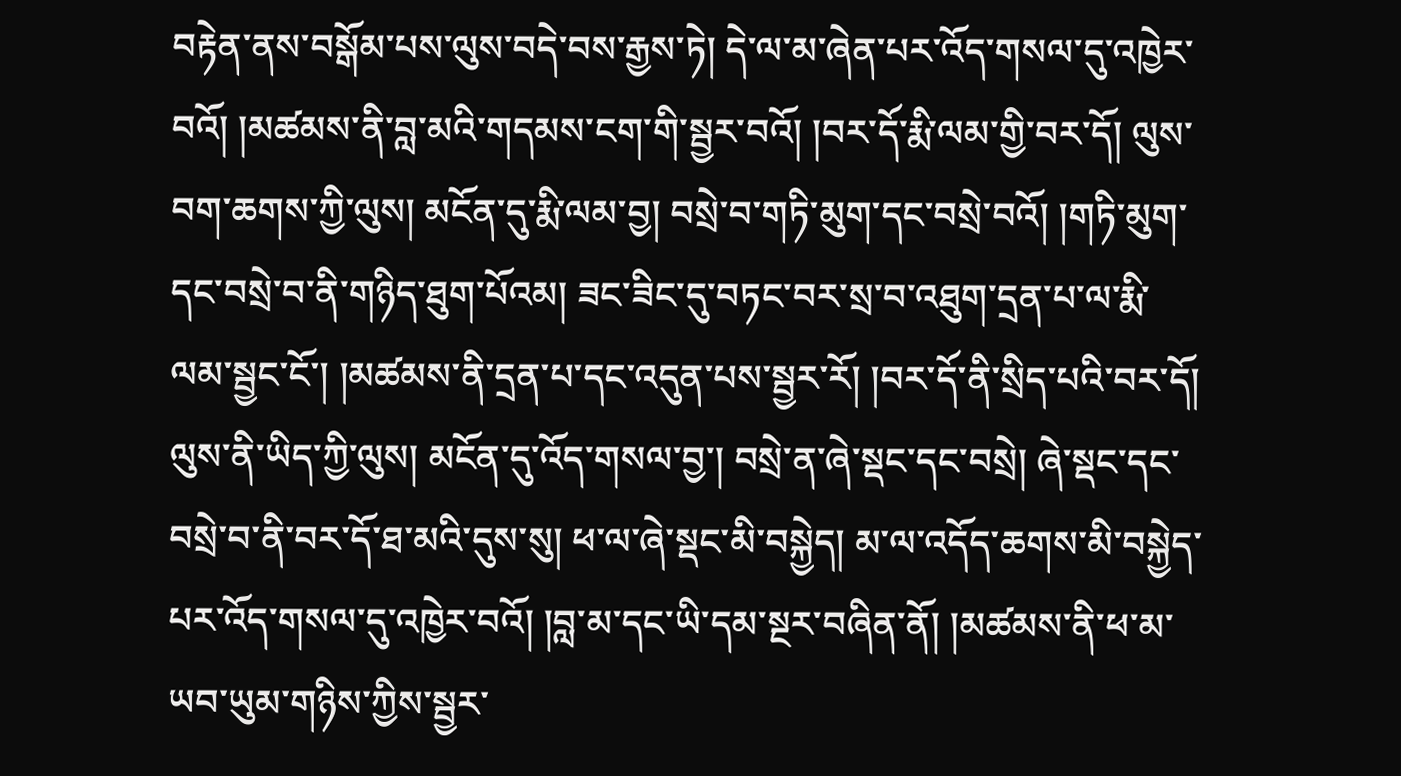བརྟེན་ནས་བསྒོམ་པས་ལུས་བདེ་བས་རྒྱས་ཏེ། དེ་ལ་མ་ཞེན་པར་འོད་གསལ་དུ་འཁྱེར་བའོ། །མཚམས་ནི་བླ་མའི་གདམས་ངག་གི་སྦྱར་བའོ། །བར་དོ་རྨི་ལམ་གྱི་བར་དོ། ལུས་བག་ཆགས་ཀྱི་ལུས། མངོན་དུ་རྨི་ལམ་བྱ། བསྲེ་བ་གཏི་མུག་དང་བསྲེ་བའོ། །གཏི་མུག་དང་བསྲེ་བ་ནི་གཉིད་ཐུག་པོའམ། ཟང་ཟིང་དུ་བཏང་བར་སྲ་བ་འཐུག་དྲན་པ་ལ་རྨི་ལམ་སྦྱང་ངོ་། །མཚམས་ནི་དྲན་པ་དང་འདུན་པས་སྦྱར་རོ། །བར་དོ་ནི་སྲིད་པའི་བར་དོ། ལུས་ནི་ཡིད་ཀྱི་ལུས། མངོན་དུ་འོད་གསལ་བྱ་། བསྲེ་ན་ཞེ་སྡང་དང་བསྲེ། ཞེ་སྡང་དང་བསྲེ་བ་ནི་བར་དོ་ཐ་མའི་དུས་སུ། ཕ་ལ་ཞེ་སྡང་མི་བསྐྱེད། མ་ལ་འདོད་ཆགས་མི་བསྐྱེད་པར་འོད་གསལ་དུ་འཁྱེར་བའོ། །བླ་མ་དང་ཡི་དམ་སྔར་བཞིན་ནོ། །མཚམས་ནི་ཕ་མ་ཡབ་ཡུམ་གཉིས་ཀྱིས་སྦྱར་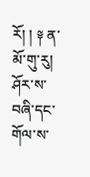རོ། ། ༈ ན་མོ་གུ་རུ། ཤོར་ས་བཞི་དང་གོལ་ས་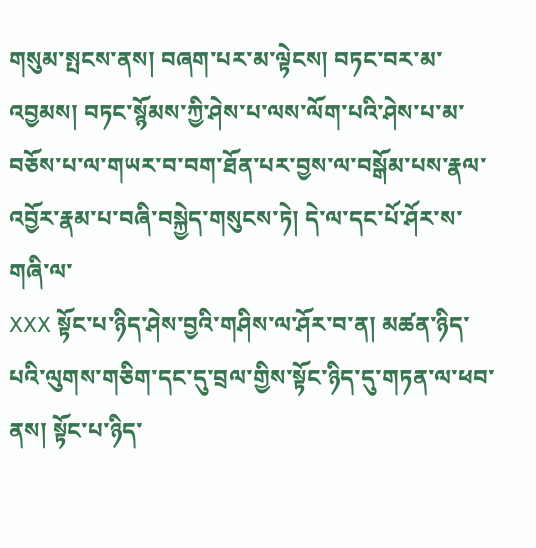གསུམ་སྤངས་ནས། བཞག་པར་མ་ལྟེངས། བཏང་བར་མ་འབྱམས། བཏང་སྙོམས་ཀྱི་ཤེས་པ་ལས་ལོག་པའི་ཤེས་པ་མ་བཅོས་པ་ལ་གཡར་བ་བག་ཐོན་པར་བྱས་ལ་བསྒོམ་པས་རྣལ་འབྱོར་རྣམ་པ་བཞི་བསྐྱེད་གསུངས་ཏེ། དེ་ལ་དང་པོ་ཤོར་ས་གཞི་ལ་
XXX སྟོང་པ་ཉིད་ཤེས་བྱའི་གཤིས་ལ་ཤོར་བ་ན། མཚན་ཉིད་པའི་ལུགས་གཅིག་དང་དུ་བྲལ་གྱིས་སྟོང་ཉིད་དུ་གཏན་ལ་ཕབ་ནས། སྟོང་པ་ཉིད་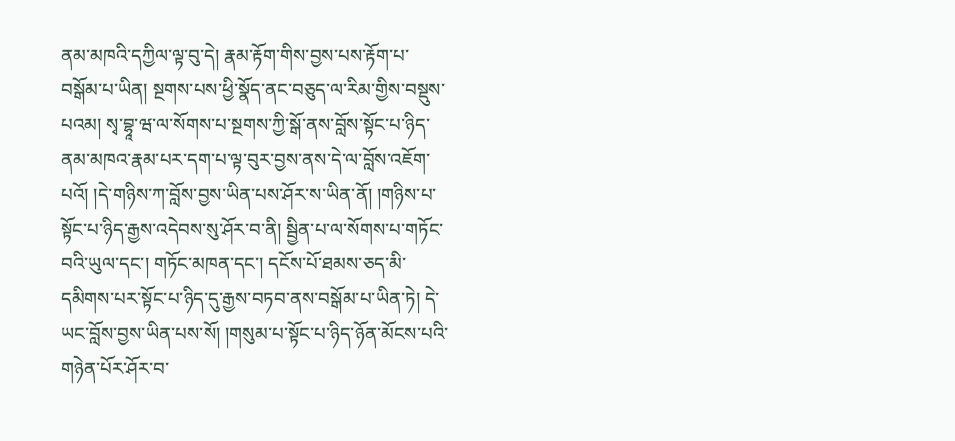ནམ་མཁའི་དཀྱིལ་ལྟ་བུ་དེ། རྣམ་རྟོག་གིས་བྱས་པས་རྟོག་པ་བསྒོམ་པ་ཡིན། སྔགས་པས་ཕྱི་སྣོད་ནང་བཅུད་ལ་རིམ་གྱིས་བསྡུས་པའམ། སྭ་བྷཱ་ཝ་ལ་སོགས་པ་སྔགས་ཀྱི་སྒོ་ནས་བློས་སྟོང་པ་ཉིད་ནམ་མཁའ་རྣམ་པར་དག་པ་ལྟ་བུར་བྱས་ནས་དེ་ལ་བློས་འཇོག་པའོ། །དེ་གཉིས་ཀ་བློས་བྱས་ཡིན་པས་ཤོར་ས་ཡིན་ནོ། །གཉིས་པ་སྟོང་པ་ཉིད་རྒྱས་འདེབས་སུ་ཤོར་བ་ནི། སྦྱིན་པ་ལ་སོགས་པ་གཏོང་བའི་ཡུལ་དང་། གཏོང་མཁན་དང་། དངོས་པོ་ཐམས་ཅད་མི་དམིགས་པར་སྟོང་པ་ཉིད་དུ་རྒྱས་བཏབ་ནས་བསྒོམ་པ་ཡིན་ཏེ། དེ་ཡང་བློས་བྱས་ཡིན་པས་སོ། །གསུམ་པ་སྟོང་པ་ཉིད་ཉོན་མོངས་པའི་གཉེན་པོར་ཤོར་བ་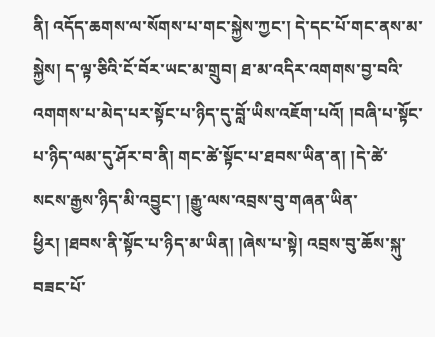ནི། འདོད་ཆགས་ལ་སོགས་པ་གང་སྐྱེས་ཀྱང་། དེ་དང་པོ་གང་ནས་མ་སྐྱེས། ད་ལྟ་ཅིའི་ངོ་བོར་ཡང་མ་གྲུབ། ཐ་མ་འདིར་འགགས་བྱ་བའི་འགགས་པ་མེད་པར་སྟོང་པ་ཉིད་དུ་བློ་ཡིས་འཇོག་པའོ། །བཞི་པ་སྟོང་པ་ཉིད་ལམ་དུ་ཤོར་བ་ནི། གང་ཚེ་སྟོང་པ་ཐབས་ཡིན་ན། །དེ་ཚེ་སངས་རྒྱས་ཉིད་མི་འབྱུང་། །རྒྱུ་ལས་འབྲས་བུ་གཞན་ཡིན་ཕྱིར། །ཐབས་ནི་སྟོང་པ་ཉིད་མ་ཡིན། །ཞེས་པ་སྟེ། འབྲས་བུ་ཆོས་སྐུ་བཟང་པོ་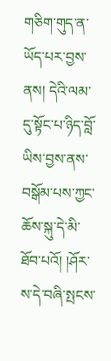གཅིག་གུད་ན་ཡོད་པར་བྱས་ནས། དེའི་ལམ་དུ་སྟོང་པ་ཉིད་བློ་ཡིས་བྱས་ནས་བསྒོམ་པས་ཀྱང་ཆོས་སྐུ་དེ་མི་ཐོབ་པའོ། །ཤོར་ས་དེ་བཞི་སྤངས་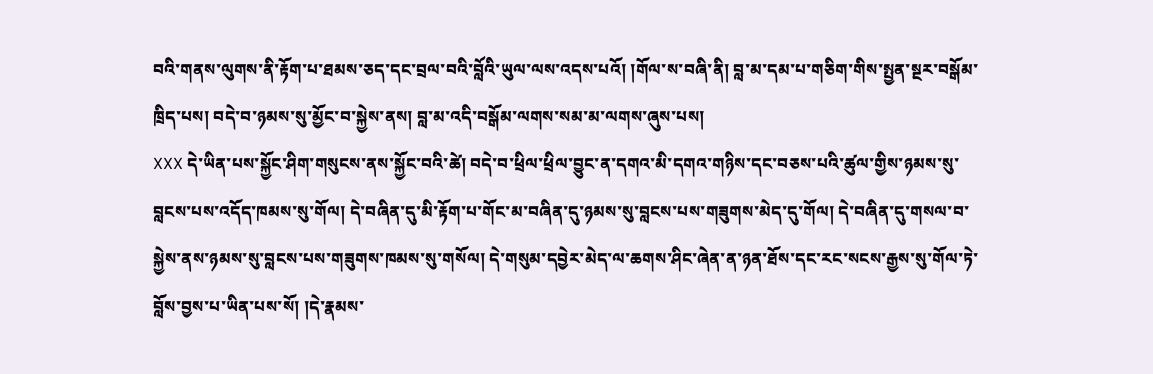བའི་གནས་ལུགས་ནི་རྟོག་པ་ཐམས་ཅད་དང་བྲལ་བའི་བློའི་ཡུལ་ལས་འདས་པའོ། །གོལ་ས་བཞི་ནི། བླ་མ་དམ་པ་གཅིག་གིས་སྤྱན་སྔར་བསྒོམ་ཁྲིད་པས། བདེ་བ་ཉམས་སུ་མྱོང་བ་སྐྱེས་ནས། བླ་མ་འདི་བསྒོམ་ལགས་སམ་མ་ལགས་ཞུས་པས།
XXX དེ་ཡིན་པས་སྐྱོང་ཤིག་གསུངས་ནས་སྐྱོང་བའི་ཚེ། བདེ་བ་ཕྲིལ་ཕྲིལ་བྱུང་ན་དགའ་མི་དགའ་གཉིས་དང་བཅས་པའི་ཚུལ་གྱིས་ཉམས་སུ་བླངས་པས་འདོད་ཁམས་སུ་གོལ། དེ་བཞིན་དུ་མི་རྟོག་པ་གོང་མ་བཞིན་དུ་ཉམས་སུ་བླངས་པས་གཟུགས་མེད་དུ་གོལ། དེ་བཞིན་དུ་གསལ་བ་སྐྱེས་ནས་ཉམས་སུ་བླངས་པས་གཟུགས་ཁམས་སུ་གསོལ། དེ་གསུམ་དབྱེར་མེད་ལ་ཆགས་ཤིང་ཞེན་ན་ཉན་ཐོས་དང་རང་སངས་རྒྱས་སུ་གོལ་ཏེ་བློས་བྱས་པ་ཡིན་པས་སོ། །དེ་རྣམས་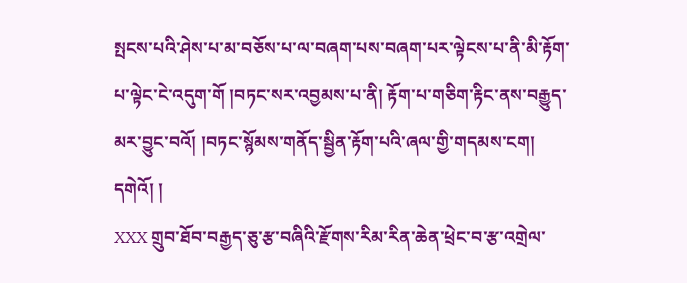སྤངས་པའི་ཤེས་པ་མ་བཅོས་པ་ལ་བཞག་པས་བཞག་པར་ལྟེངས་པ་ནི་མི་རྟོག་པ་ལྟེང་ངེ་འདུག་གོ །བཏང་སར་འབྱམས་པ་ནི། རྟོག་པ་གཅིག་རྟིང་ནས་བརྒྱུད་མར་བྱུང་བའོ། །བཏང་སྙོམས་གནོད་སྦྱིན་རྟོག་པའི་ཞལ་གྱི་གདམས་ངག། དགེའོ། །
XXX གྲུབ་ཐོབ་བརྒྱད་ཅུ་རྩ་བཞིའི་རྫོགས་རིམ་རིན་ཆེན་ཕྲེང་བ་རྩ་འགྲེལ་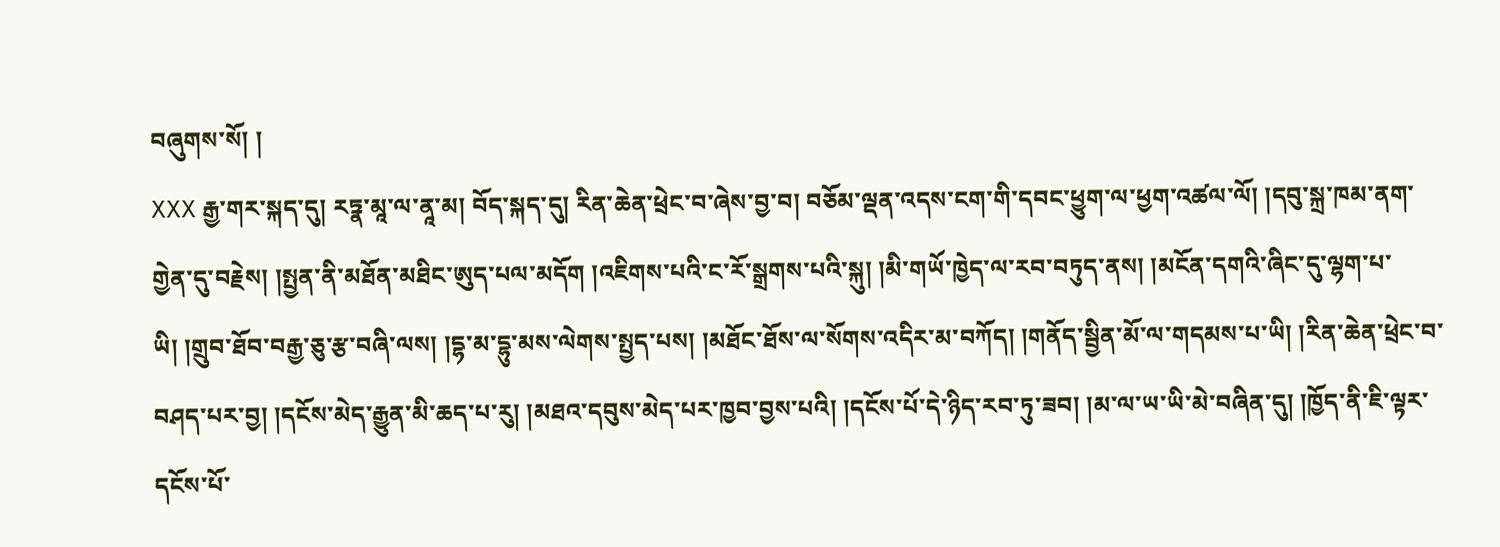བཞུགས་སོ། །
XXX རྒྱ་གར་སྐད་དུ། རཏྣ་མཱ་ལ་ནཱ་མ། བོད་སྐད་དུ། རིན་ཆེན་ཕྲེང་བ་ཞེས་བྱ་བ། བཅོམ་ལྡན་འདས་ངག་གི་དབང་ཕྱུག་ལ་ཕྱག་འཚལ་ལོ། །དབུ་སྐྲ་ཁམ་ནག་གྱེན་དུ་བརྗེས། །སྤྱན་ནི་མཐོན་མཐིང་ཨུད་པལ་མདོག །འཇིགས་པའི་ང་རོ་སྒྲགས་པའི་སྐུ། །མི་གཡོ་ཁྱེད་ལ་རབ་བཏུད་ནས། །མངོན་དགའི་ཞིང་དུ་ལྷག་པ་ཡི། །གྲུབ་ཐོབ་བརྒྱ་ཅུ་རྩ་བཞི་ལས། །དྷ་མ་དྷུ་མས་ལེགས་སྤྱད་པས། །མཐོང་ཐོས་ལ་སོགས་འདིར་མ་བཀོད། །གནོད་སྦྱིན་མོ་ལ་གདམས་པ་ཡི། །རིན་ཆེན་ཕྲེང་བ་བཤད་པར་བྱ། །དངོས་མེད་རྒྱུན་མི་ཆད་པ་རུ། །མཐའ་དབུས་མེད་པར་ཁྱབ་བྱས་པའི། །དངོས་པོ་དེ་ཉིད་རབ་ཏུ་ཟབ། །མ་ལ་ཡ་ཡི་མེ་བཞིན་དུ། །ཁྱོད་ནི་ཇི་ལྟར་དངོས་པོ་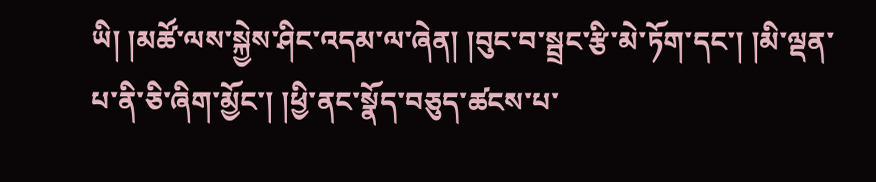ཡི། །མཚོ་ལས་སྐྱེས་ཤིང་འདམ་ལ་ཞེན། །བུང་བ་སྦྲང་རྩི་མེ་ཏོག་དང་། །མི་ལྡན་པ་ནི་ཅི་ཞིག་མྱོང་། །ཕྱི་ནང་སྣོད་བཅུད་ཚངས་པ་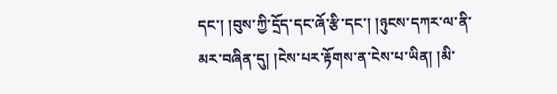དང་། །བུས་ཀྱི་དྲོད་དང་ཞོ་རྩི་དང་། །ཉུངས་དཀར་ལ་ནི་མར་བཞིན་དུ། །ངེས་པར་རྟོགས་ན་ངེས་པ་ཡིན། །མི་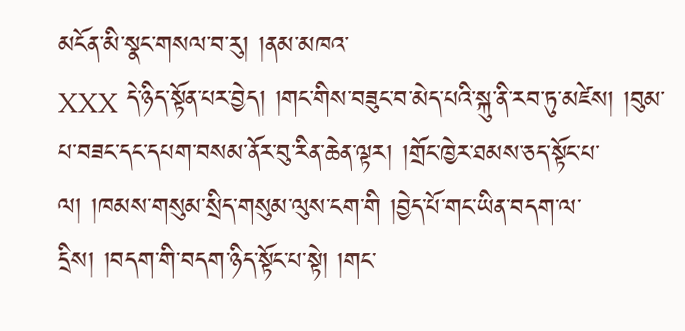མངོན་མི་སྣང་གསལ་བ་རུ། །ནམ་མཁའ་
XXX དེ་ཉིད་སྟོན་པར་བྱེད། །གང་གིས་བཟུང་བ་མེད་པའི་སྐུ་ནི་རབ་ཏུ་མཛེས། །བུམ་པ་བཟང་དང་དཔག་བསམ་ནོར་བུ་རིན་ཆེན་ལྟར། །གྲོང་ཁྱེར་ཐམས་ཅད་སྟོང་པ་ལ། །ཁམས་གསུམ་སྲིད་གསུམ་ལུས་ངག་གི །བྱེད་པོ་གང་ཡིན་བདག་ལ་དྲིས། །བདག་གི་བདག་ཉིད་སྟོང་པ་སྟེ། །གང་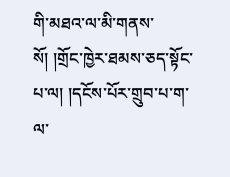གི་མཐའ་ལ་མི་གནས་སོ། །གྲོང་ཁྱེར་ཐམས་ཅད་སྟོང་པ་ལ། །དངོས་པོར་གྲུབ་པ་ག་ལ་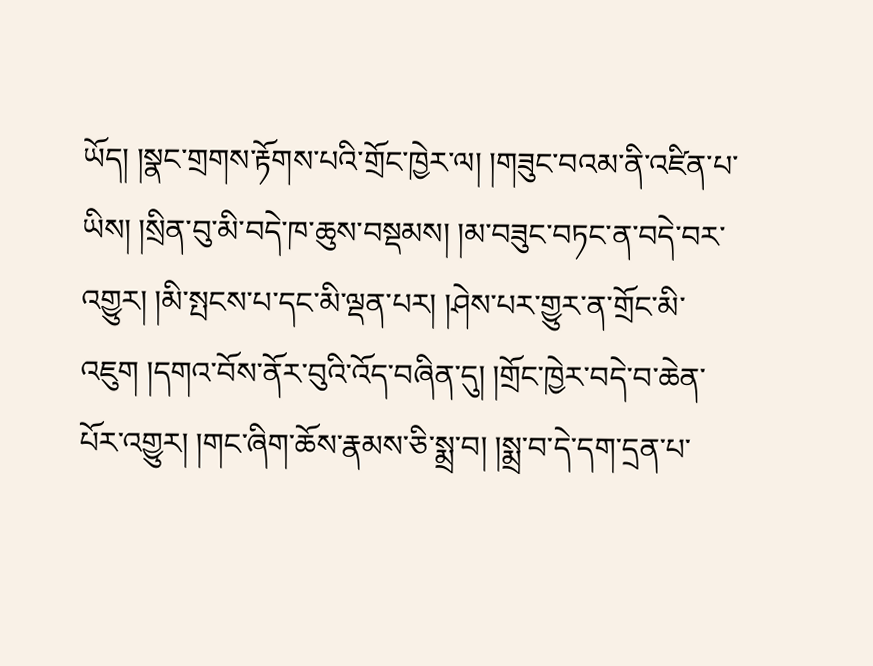ཡོད། །སྣང་གྲགས་རྟོགས་པའི་གྲོང་ཁྱེར་ལ། །གཟུང་བའམ་ནི་འཛིན་པ་ཡིས། །སྲིན་བུ་མི་བདེ་ཁ་ཆུས་བསྡམས། །མ་བཟུང་བཏང་ན་བདེ་བར་འགྱུར། །མི་སྤངས་པ་དང་མི་ལྡན་པར། །ཤེས་པར་གྱུར་ན་གྲོང་མི་འཇུག །དགའ་བོས་ནོར་བུའི་འོད་བཞིན་དུ། །གྲོང་ཁྱེར་བདེ་བ་ཆེན་པོར་འགྱུར། །གང་ཞིག་ཆོས་རྣམས་ཅི་སྨྲ་བ། །སྨྲ་བ་དེ་དག་དྲན་པ་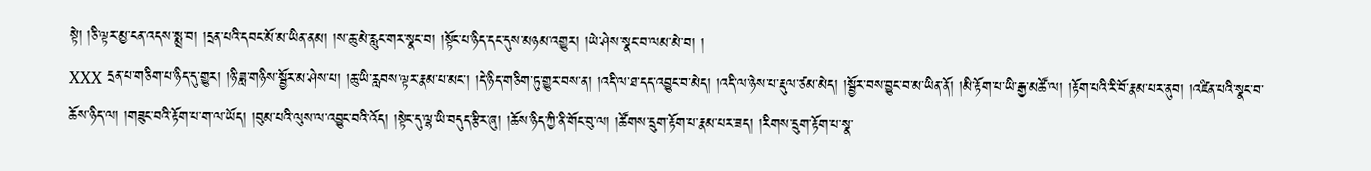སྟེ། །ཅི་ལྟར་མྱ་ངན་འདས་སྨྲ་བ། །དྲན་པའི་དབང་མོ་མ་ཡིན་ནམ། །ས་ཆུ་མེ་རླུང་གར་སྣང་བ། །སྟོང་པ་ཉིད་དང་དུས་མཉམ་འགྱུར། །ཡེ་ཤེས་སྣང་བ་ལམ་མེ་བ། །
XXX དྲན་པ་གཅིག་པ་ཉིད་དུ་གྱུར། །ཉི་ཟླ་གཉིས་སྦྱོར་མ་ཤེས་པ། །ཆུ་ཡི་རླབས་ལྟར་རྣམ་པ་མང་། །དེ་ཉིད་གཅིག་ཏུ་གྱུར་བས་ན། །འདི་ལ་ཐ་དད་འབྱུང་བ་མེད། །འདི་ལ་ཉེས་པ་རྡུལ་ཙམ་མེད། །སྦྱོར་བས་བྱུང་བ་མ་ཡིན་ནོ། །མི་རྟོག་པ་ཡི་རྒྱ་མཚོ་ལ། །རྟོག་པའི་རི་བོ་རྣམ་པར་ནུབ། །འཛིན་པའི་སྣང་བ་ཆོས་ཉིད་ལ། །གཟུང་བའི་རྟོག་པ་ག་ལ་ཡོད། །བུམ་པའི་ལུས་ལ་འབྱུང་བའི་འོད། །སྟེང་དུ་ལྷ་ཡི་བདུད་རྩིར་ཞུ། །ཆོས་ཉིད་ཀྱི་ནི་གོང་བུ་ལ། །ཚོགས་དྲུག་རྟོག་པ་རྣམ་པར་ཟད། །རིགས་དྲུག་རྟོག་པ་སྣ་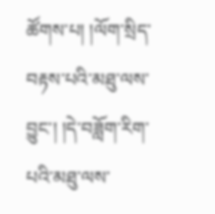ཚོགས་པ། །ལོག་སྲིད་བརྟས་པའི་མཐུ་ལས་བྱུང་། །དེ་བཟློག་རིག་པའི་མཐུ་ལས་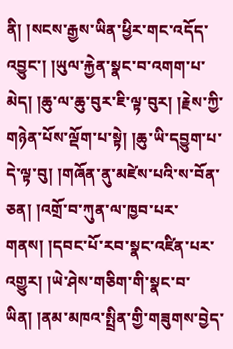ནི། །སངས་རྒྱས་ཡིན་ཕྱིར་གང་འདོད་འབྱུང་། །ཡུལ་རྐྱེན་སྣང་བ་འགག་པ་མེད། །ཆུ་ལ་ཆུ་བུར་ཇི་ལྟ་བུར། །རྗེས་ཀྱི་གཉེན་པོས་ལྡོག་པ་སྟེ། །ཆུ་ཡི་དབྱུག་པ་དེ་ལྟ་བུ། །གཞོན་ནུ་མཛེས་པའི་ས་བོན་ཅན། །འགྲོ་བ་ཀུན་ལ་ཁྱབ་པར་གནས། །དབང་པོ་རབ་སྣང་འཛིན་པར་འགྱུར། །ཡེ་ཤེས་གཅིག་གི་སྣང་བ་ཡིན། །ནམ་མཁའ་སྤྲིན་གྱི་གཟུགས་བྱེད་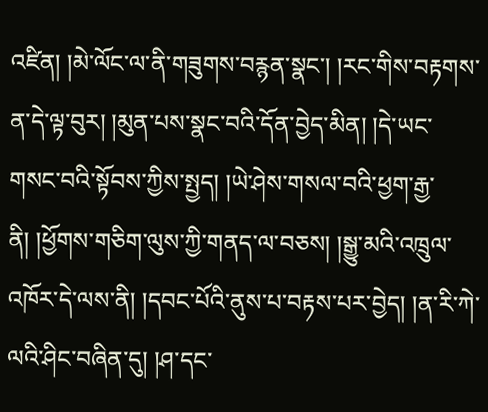འཛིན། །མེ་ལོང་ལ་ནི་གཟུགས་བརྙན་སྣང་། །རང་གིས་བརྟགས་ན་དེ་ལྟ་བུར། །མུན་པས་སྣང་བའི་དོན་བྱེད་མིན། །དེ་ཡང་གསང་བའི་སྟོབས་ཀྱིས་སྤྱད། །ཡེ་ཤེས་གསལ་བའི་ཕྱག་རྒྱ་ནི། །ཕྱོགས་གཅིག་ལུས་ཀྱི་གནད་ལ་བཅས། །སྒྱུ་མའི་འཁྲུལ་འཁོར་དེ་ལས་ནི། །དབང་པོའི་ནུས་པ་བརྟས་པར་བྱེད། །ན་རི་ཀེ་ལའི་ཤིང་བཞིན་དུ། །ཤ་དང་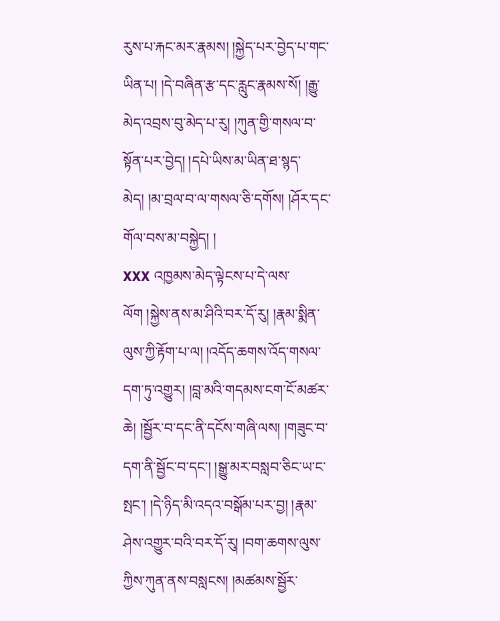རུས་པ་རྐང་མར་རྣམས། །སྐྱེད་པར་བྱེད་པ་གང་ཡིན་པ། །དེ་བཞིན་རྩ་དང་རླུང་རྣམས་སོ། །རྒྱུ་མེད་འབྲས་བུ་མེད་པ་རུ། །ཀུན་གྱི་གསལ་བ་སྟོན་པར་བྱེད། །དཔེ་ཡིས་མ་ཡིན་ཐ་སྙད་མེད། །མ་བྲལ་བ་ལ་གསལ་ཅི་དགོས། །ཤོར་དང་གོལ་བས་མ་བསྐྱེད། །
XXX འཁྱམས་མེད་ལྟེངས་པ་དེ་ལས་ལོག །སྐྱེས་ནས་མ་ཤིའི་བར་དོ་རུ། །རྣམ་སྨིན་ལུས་ཀྱི་རྟོག་པ་ལ། །འདོད་ཆགས་འོད་གསལ་དག་ཏུ་འགྱུར། །བླ་མའི་གདམས་ངག་ངོ་མཚར་ཆེ། །སྦྱོར་བ་དང་ནི་དངོས་གཞི་ལས། །གཟུང་བ་དག་ནི་སྦྱོང་བ་དང་། །སྒྱུ་མར་བསླབ་ཅིང་ཡ་ང་སྤང་། །དེ་ཉིད་མི་འདའ་བསྒོམ་པར་བྱ། །རྣམ་ཤེས་འགྱུར་བའི་བར་དོ་རུ། །བག་ཆགས་ལུས་ཀྱིས་ཀུན་ནས་བསླངས། །མཚམས་སྦྱོར་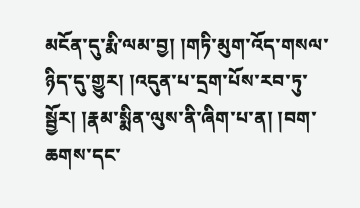མངོན་དུ་རྨི་ལམ་བྱ། །གཏི་མུག་འོད་གསལ་ཉིད་དུ་གྱུར། །འདུན་པ་དྲག་པོས་རབ་ཏུ་སྦྱོར། །རྣམ་སྨིན་ལུས་ནི་ཞིག་པ་ན། །བག་ཆགས་དང་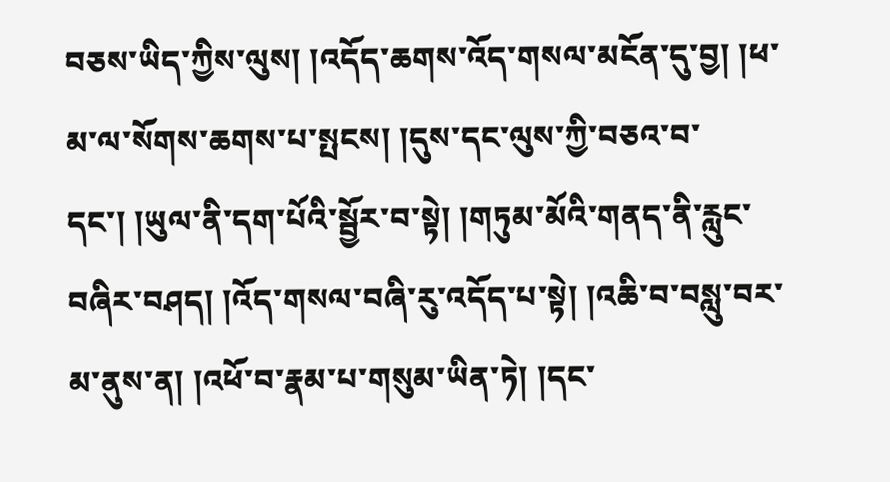བཅས་ཡིད་ཀྱིས་ལུས། །འདོད་ཆགས་འོད་གསལ་མངོན་དུ་བྱ། །ཕ་མ་ལ་སོགས་ཆགས་པ་སྤངས། །དུས་དང་ལུས་ཀྱི་བཅའ་བ་དང་། །ཡུལ་ནི་དག་པོའི་སྦྱོར་བ་སྟེ། །གཏུམ་མོའི་གནད་ནི་རླུང་བཞིར་བཤད། །འོད་གསལ་བཞི་རུ་འདོད་པ་སྟེ། །འཆི་བ་བསླུ་བར་མ་ནུས་ན། །འཕོ་བ་རྣམ་པ་གསུམ་ཡིན་ཏེ། །དང་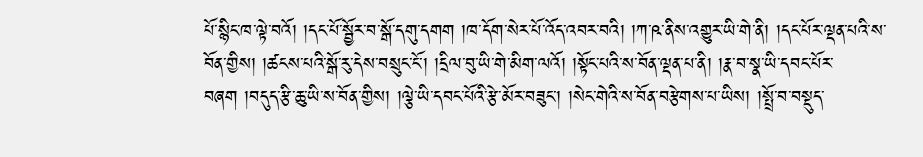པོ་སྙིང་ཁ་ལྟེ་བའོ། །དང་པོ་སྦྱོར་བ་སྒོ་དགུ་དགག །ཁ་དོག་སེར་པོ་འོད་འབར་བའི། །ཀ་ཥ་ནིས་འགྱུར་ཡི་གེ་ནི། །དང་པོར་ལྡན་པའི་ས་བོན་གྱིས། །ཚངས་པའི་སྒོ་རུ་དེས་བསྲུང་ངོ་། །དྲིལ་བུ་ཡི་གེ་མིག་ལའོ། །སྟོང་པའི་ས་བོན་ལྡན་པ་ནི། །རྣ་བ་སྣ་ཡི་དབང་པོར་བཞག །བདུད་རྩི་ཆུ་ཡི་ས་བོན་གྱིས། །ལྕེ་ཡི་དབང་པོའི་རྩེ་མོར་བཟུང་། །སེང་གེའི་ས་བོན་བརྩེགས་པ་ཡིས། །སྤྲོ་བ་བསྡུད་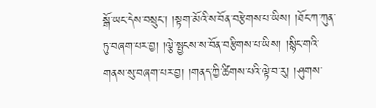སྒོ་ཡང་དེས་བསྲུང་། །སྟག་མོའི་ས་བོན་བརྩེགས་པ་ཡིས། །ཐོང་ཀ་ཀུན་ཏུ་བཞག་པར་བྱ། །ལྕེ་སྤྱངས་ས་བོན་བརྩིགས་པ་ཡིས། །སྙིང་གའི་གནས་སུ་བཞག་པར་བྱ། །གནད་ཀྱི་ཚིགས་པའི་ལྟེ་བ་རུ། །ཤུགས་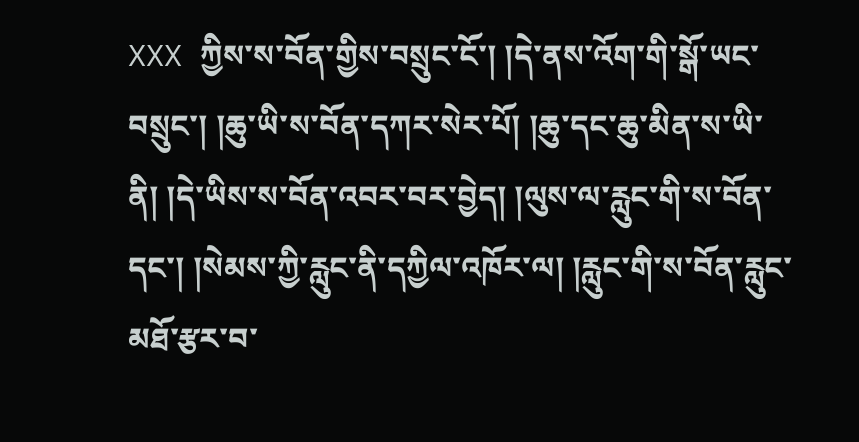XXX ཀྱིས་ས་བོན་གྱིས་བསྲུང་ངོ་། །དེ་ནས་འོག་གི་སྒོ་ཡང་བསྲུང་། །ཆུ་ཡི་ས་བོན་དཀར་སེར་པོ། །ཆུ་དང་ཆུ་མིན་ས་ཡི་ནི། །དེ་ཡིས་ས་བོན་འབར་བར་བྱེད། །ལུས་ལ་རླུང་གི་ས་བོན་དང་། །སེམས་ཀྱི་རླུང་ནི་དཀྱིལ་འཁོར་ལ། །རླུང་གི་ས་བོན་རླུང་མཐོ་རྩར་བ་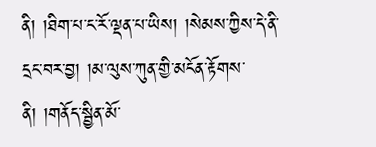ནི། །ཐིག་པ་ང་རོ་ལྡན་པ་ཡིས། །སེམས་ཀྱིས་དེ་ནི་དྲང་བར་བྱ། །མ་ལུས་ཀུན་གྱི་མངོན་རྟོགས་ནི། །གནོད་སྦྱིན་མོ་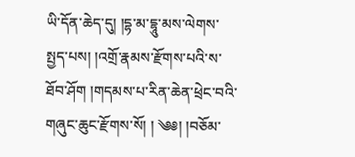ཡི་དོན་ཆེད་དུ། །དྷ་མ་དྷཱུ་མས་ལེགས་སྤྱད་པས། །འགྲོ་རྣམས་རྫོགས་པའི་ས་ཐོབ་ཤོག །གདམས་པ་རིན་ཆེན་ཕྲེང་བའི་གཞུང་ཆུང་རྫོགས་སོ། ། ༄༅། །བཅོམ་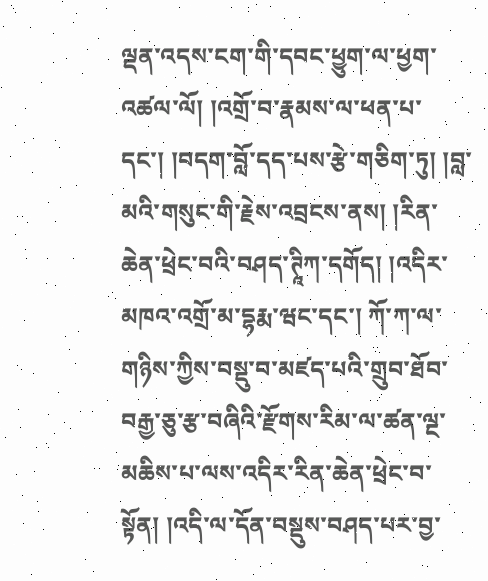ལྡན་འདས་ངག་གི་དབང་ཕྱུག་ལ་ཕྱག་འཚལ་ལོ། །འགྲོ་བ་རྣམས་ལ་ཕན་པ་དང་། །བདག་བློ་དད་པས་རྩེ་གཅིག་ཏུ། །བླ་མའི་གསུང་གི་རྗེས་འབྲངས་ནས། །རིན་ཆེན་ཕྲེང་བའི་བཤད་ཊཱིཀ་དགོད། །འདིར་མཁའ་འགྲོ་མ་དྷརྨ་ཝང་དང་། ཀོ་ཀ་ལ་གཉིས་ཀྱིས་བསྡུ་བ་མཛད་པའི་གྲུབ་ཐོབ་བརྒྱ་ཅུ་རྩ་བཞིའི་རྫོགས་རིམ་ལ་ཚན་ལྔ་མཆིས་པ་ལས་འདིར་རིན་ཆེན་ཕྲེང་བ་སྟོན། །འདི་ལ་དོན་བསྡུས་བཤད་པར་བྱ་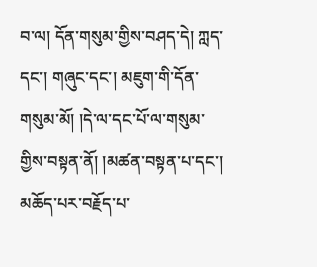བ་ལ། དོན་གསུམ་གྱིས་བཤད་དེ། ཀླད་དང་། གཞུང་དང་། མཇུག་གི་དོན་གསུམ་མོ། །དེ་ལ་དང་པོ་ལ་གསུམ་གྱིས་བསྟན་ནོ། །མཚན་བསྟན་པ་དང་། མཆོད་པར་བརྗོད་པ་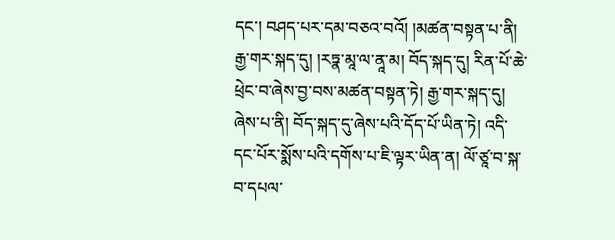དང་། བཤད་པར་དམ་བཅའ་བའོ། །མཚན་བསྟན་པ་ནི། རྒྱ་གར་སྐད་དུ། །རཏྣ་མཱ་ལ་ནཱ་མ། བོད་སྐད་དུ། རིན་པོ་ཆེ་ཕྲེང་བ་ཞེས་བྱ་བས་མཚན་བསྟན་ཏེ། རྒྱ་གར་སྐད་དུ། ཞེས་པ་ནི། བོད་སྐད་དུ་ཞེས་པའི་དོད་པོ་ཡིན་ཏེ། འདི་དང་པོར་སྨོས་པའི་དགོས་པ་ཇི་ལྟར་ཡིན་ན། ལོ་ཙཱ་བ་སྐ་བ་དཔལ་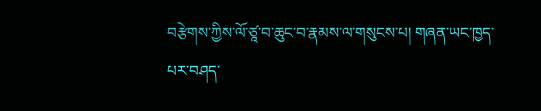བརྩེགས་ཀྱིས་ལོ་ཙཱ་བ་ཆུང་བ་རྣམས་ལ་གསུངས་པ། གཞན་ཡང་ཁྱད་པར་བཤད་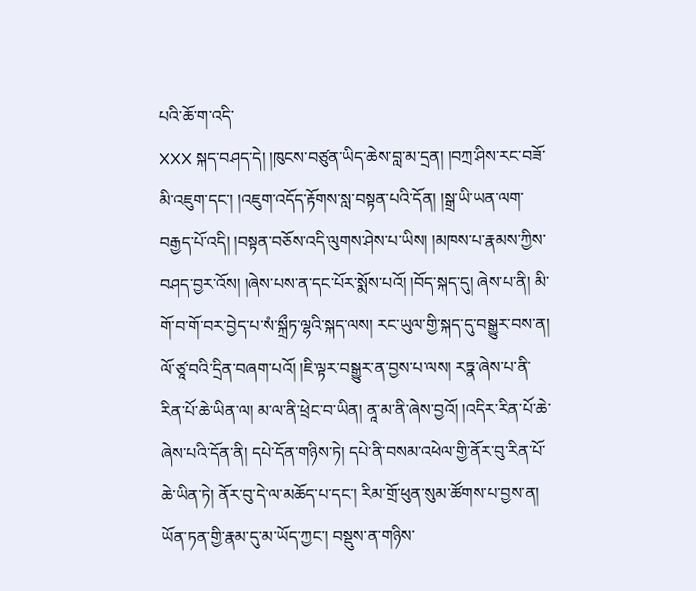པའི་ཆོ་ག་འདི་
XXX སྐད་བཤད་དེ། །ཁུངས་བཙུན་ཡིད་ཆེས་བླ་མ་དྲན། །བཀྲ་ཤིས་རང་བཟོ་མི་འཇུག་དང་། །འཇུག་འདོད་རྟོགས་སླ་བསྟན་པའི་དོན། །སྒྲ་ཡི་ཡན་ལག་བརྒྱད་པོ་འདི། །བསྟན་བཅོས་འདི་ལུགས་ཤེས་པ་ཡིས། །མཁས་པ་རྣམས་ཀྱིས་བཤད་བྱར་འོས། །ཞེས་པས་ན་དང་པོར་སྨོས་པའོ། །བོད་སྐད་དུ། ཞེས་པ་ནི། མི་གོ་བ་གོ་བར་བྱེད་པ་སཾ་སྐྲྀཏ་ལྷའི་སྐད་ལས། རང་ཡུལ་གྱི་སྐད་དུ་བསྒྱུར་བས་ན། ལོ་ཙཱ་བའི་དྲིན་བཞག་པའོ། །ཇི་ལྟར་བསྒྱུར་ན་བྱས་པ་ལས། རཏྣ་ཞེས་པ་ནི་རིན་པོ་ཆེ་ཡིན་ལ། མ་ལ་ནི་ཕྲེང་བ་ཡིན། ནཱ་མ་ནི་ཞེས་བྱའོ། །འདིར་རིན་པོ་ཆེ་ཞེས་པའི་དོན་ནི། དཔེ་དོན་གཉིས་ཏེ། དཔེ་ནི་བསམ་འཕེལ་གྱི་ནོར་བུ་རིན་པོ་ཆེ་ཡིན་ཏེ། ནོར་བུ་དེ་ལ་མཆོད་པ་དང་། རིམ་གྲོ་ཕུན་སུམ་ཚོགས་པ་བྱས་ན། ཡོན་ཏན་གྱི་རྣམ་དུ་མ་ཡོད་ཀྱང་། བསྡུས་ན་གཉིས་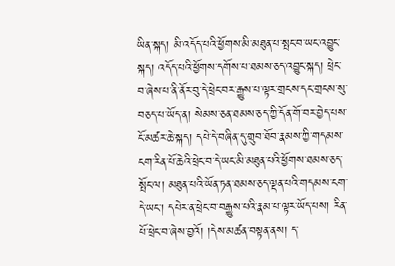ཡིན་སྐད། མི་འདོད་པའི་ཕྱོགས་མི་མཐུན་པ་སྤང་བ་ཡང་འབྱུང་སྐད། འདོད་པའི་ཕྱོགས་དགོས་པ་ཐམས་ཅད་འབྱུང་སྐད། ཕྲེང་བ་ཞེས་པ་ནི་ནོར་བུ་དེ་ཕྲེང་བར་རྒྱུས་པ་ལྟར་གྲངས་དང་གྲངས་སུ་བཅད་པ་ཡོད་ན། སེམས་ཅན་ཐམས་ཅད་ཀྱི་དོན་གོ་བར་བྱེད་པས་ངོ་མཚར་ཆེ་སྐད། དཔེ་དེ་བཞིན་དུ་གྲུབ་ཐོབ་རྣམས་ཀྱི་གདམས་ངག་རིན་པོ་ཆེའི་ཕྲེང་བ་དེ་ཡང་མི་མཐུན་པའི་ཕྱོགས་ཐམས་ཅད་སྤོང་ལ། མཐུན་པའི་ཡོན་ཏན་ཐམས་ཅད་ལྡན་པའི་གདམས་ངག་དེ་ཡང་། དཔེར་ན་ཕྲེང་བ་བརྒྱུས་པའི་རྣམ་པ་ལྟར་ཡོད་པས། རིན་པོ་ཕྲེང་བ་ཞེས་བྱའོ། །དེས་མཚན་བསྟན་ནས། ད་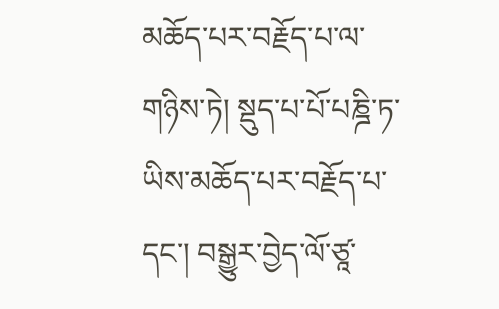མཆོད་པར་བརྗོད་པ་ལ་གཉིས་ཏེ། སྡུད་པ་པོ་པཎྜི་ཏ་ཡིས་མཆོད་པར་བརྗོད་པ་དང་། བསྒྱུར་བྱེད་ལོ་ཙཱ་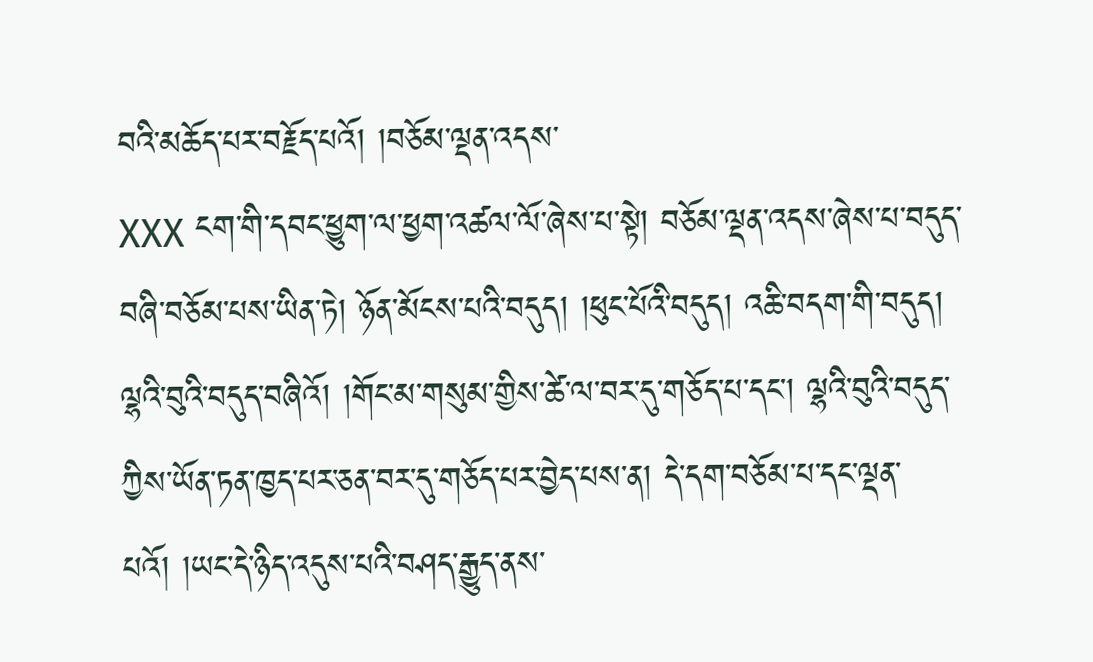བའི་མཆོད་པར་བརྗོད་པའོ། །བཅོམ་ལྡན་འདས་
XXX ངག་གི་དབང་ཕྱུག་ལ་ཕྱག་འཚལ་ལོ་ཞེས་པ་སྟེ། བཅོམ་ལྡན་འདས་ཞེས་པ་བདུད་བཞི་བཅོམ་པས་ཡིན་ཏེ། ཉོན་མོངས་པའི་བདུད། །ཕུང་པོའི་བདུད། འཆི་བདག་གི་བདུད། ལྷའི་བུའི་བདུད་བཞིའོ། །གོང་མ་གསུམ་གྱིས་ཚེ་ལ་བར་དུ་གཅོད་པ་དང་། ལྷའི་བུའི་བདུད་ཀྱིས་ཡོན་ཏན་ཁྱད་པར་ཅན་བར་དུ་གཅོད་པར་བྱེད་པས་ན། དེ་དག་བཅོམ་པ་དང་ལྡན་པའོ། །ཡང་དེ་ཉིད་འདུས་པའི་བཤད་རྒྱུད་ནས་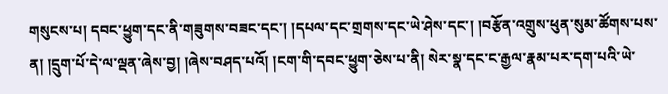གསུངས་པ། དབང་ཕྱུག་དང་ནི་གཟུགས་བཟང་དང་། །དཔལ་དང་གྲགས་དང་ཡེ་ཤེས་དང་། །བརྩོན་འགྲུས་ཕུན་སུམ་ཚོགས་པས་ན། །དྲུག་པོ་དེ་ལ་ལྡན་ཞེས་བྱ། །ཞེས་བཤད་པའོ། །ངག་གི་དབང་ཕྱུག་ཅེས་པ་ནི། སེར་སྣ་དང་ང་རྒྱལ་རྣམ་པར་དག་པའི་ཡེ་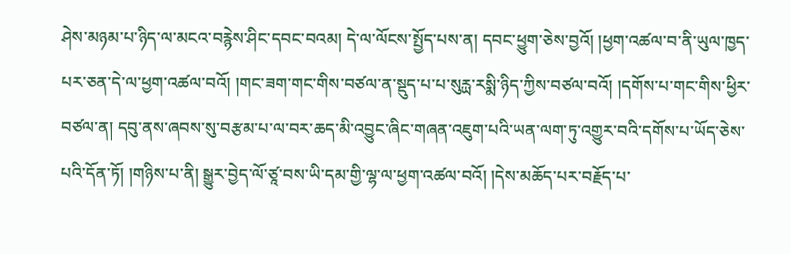ཤེས་མཉམ་པ་ཉིད་ལ་མངའ་བརྙེས་ཤིང་དབང་བའམ། དེ་ལ་ལོངས་སྤྱོད་པས་ན། དབང་ཕྱུག་ཅེས་བྱའོ། །ཕྱག་འཚལ་བ་ནི་ཡུལ་ཁྱད་པར་ཅན་དེ་ལ་ཕྱག་འཚལ་བའོ། །གང་ཟག་གང་གིས་བཙལ་ན་སྡུད་པ་པ་སུརྻ་རསྨི་ཉིད་ཀྱིས་བཙལ་བའོ། །དགོས་པ་གང་གིས་ཕྱིར་བཙལ་ན། དབུ་ནས་ཞབས་སུ་བརྩམ་པ་ལ་བར་ཆད་མི་འབྱུང་ཞིང་གཞན་འཇུག་པའི་ཡན་ལག་ཏུ་འགྱུར་བའི་དགོས་པ་ཡོད་ཅེས་པའི་དོན་ཏོ། །གཉིས་པ་ནི། སྒྱུར་བྱེད་ལོ་ཙཱ་བས་ཡི་དམ་གྱི་ལྷ་ལ་ཕྱག་འཚལ་བའོ། །དེས་མཆོད་པར་བརྗོད་པ་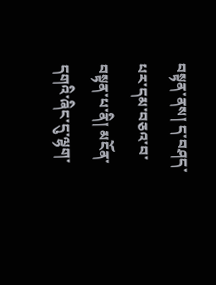བསྟན་ནས། ད་བཤད་པར་དམ་བཅའ་བ་བསྟན་པ་ནི། མངོན་དགའི་ཞིང་དུ་ལྷག་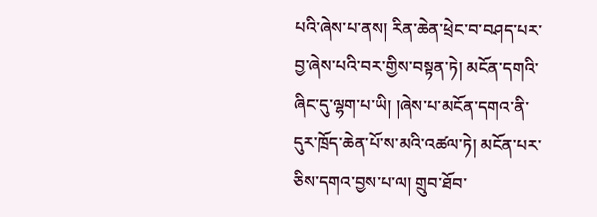པའི་ཞེས་པ་ནས། རིན་ཆེན་ཕྲེང་བ་བཤད་པར་བྱ་ཞེས་པའི་བར་གྱིས་བསྟན་ཏེ། མངོན་དགའི་ཞིང་དུ་ལྷག་པ་ཡི། །ཞེས་པ་མངོན་དགའ་ནི་དུར་ཁྲོད་ཆེན་པོ་ས་མའི་འཚལ་ཏེ། མངོན་པར་ཅིས་དགའ་བྱས་པ་ལ། གྲུབ་ཐོབ་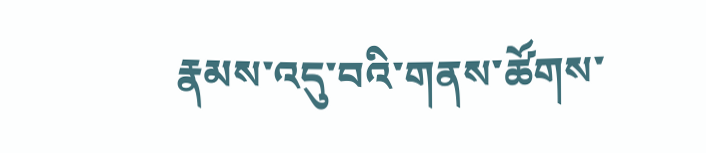རྣམས་འདུ་བའི་གནས་ཚོགས་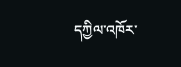དཀྱིལ་འཁོར་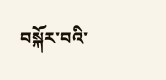བསྐོར་བའི་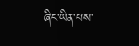ཞིང་ཡིན་པས་